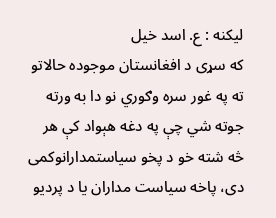لیکنه : ع. اسد خیل
که سړی د افغانستان موجوده حالاتو ته په غور سره وګوري نو دا به ورته جوته شي چې په دغه هېواد کې هر څه شته خو د پخو سیاستمدارانوکمی دی، پاخه سیاست مداران یا د پردیو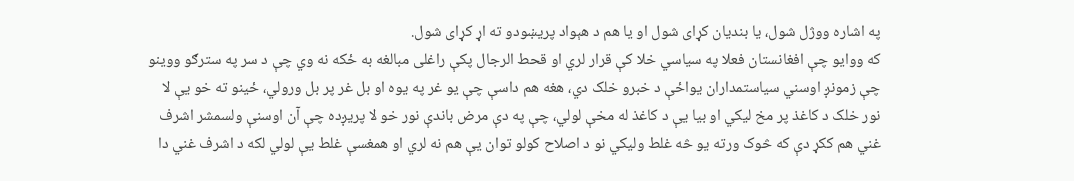په اشاره ووژل شول، یا بندیان کړای شول او یا هم د هېواد پریښودو ته اړ کړای شول.
که ووایو چې افغانستان فعلا په سیاسي خلا کې قرار لري او قحط الرجال پکې راغلی مبالغه به ځکه نه وي چې د سر په سترګو ووینو چې زمونږ اوسني سیاستمداران یواځې د خبرو خلک دي، هغه هم داسې چې یو غر په یوه او بل غر پر بل ورولي، ځینو ته خو یې لا نور خلک د کاغذ پر مخ لیکي او بیا یې د کاغذ له مخې لولي، چې په دې مرض باندې نور خو لا پریږده چې آن اوسنې ولسمشر اشرف غني هم ککړ دې که څوک ورته یو څه غلط ولیکي نو د اصلاح کولو توان یې هم نه لري او همغسې غلط یې لولي لکه د اشرف غني دا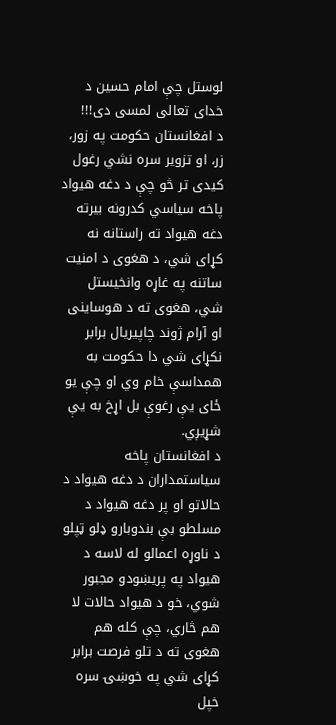لوستل چې امام حسین د خدای تعالی لمسی دی!!!
د افغانستان حکومت په زور، زر، او تزویر سره نشي رغول کیدی تر څو چې د دغه هیواد پاخه سیاسي کدرونه بیرته دغه هیواد ته راستانه نه کړای شي، د هغوی د امنیت ساتنه په غاړه وانخیستل شي، هغوی ته د هوساینی او آرام ژوند چاپیریال برابر نکړای شي دا حکومت به همداسې خام وي او چې یو ځای یې رغوې بل اړخ به یې شړیږي.
د افغانستان پاخه سیاستمداران د دغه هیواد د حالاتو او پر دغه هیواد د مسلطو بې بندوبارو ډلو ټپلو د ناوړه اعمالو له لاسه د هیواد په پریښودو مجبور شوي، خو د هیواد حالات لا هم څاري، چې کله هم هغوی ته د تلو فرصت برابر کړای شي په خوښۍ سره خپل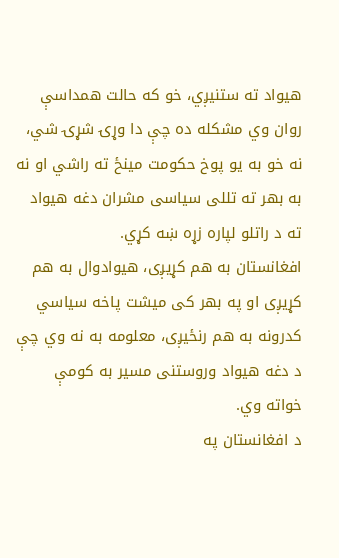هیواد ته ستنیږي، خو که حالت همداسې روان وي مشکله ده چې دا وړۍ شړۍ شي، نه خو به یو پوخ حکومت مینځ ته راشي او نه به بهر ته تللی سیاسی مشران دغه هیواد ته د راتلو لپاره زړه ښه کړي.
افغانستان به هم کړیږی، هیوادوال به هم کړیږی او په بهر کی میشت پاخه سیاسي کدرونه به هم رنځیږی، معلومه به نه وي چې د دغه هیواد وروستنی مسیر به کومې خواته وي.
د افغانستان په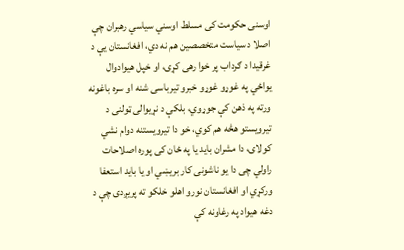اوسنی حکومت کی مسلط اوسني سیاسي رهبران چې اصلا د سیاست متخصصین هم نه دي، افغانستان یې د غرقیدا د ګرداب پر خوا رهی کړی، او خپل هیوادوال یواځي په غوړو غوړو خبرو تیرباسی شنه او سره باغونه ورته په ذهن کې جوړوي، بلکې د نړیوالی ټولنی د تیرویستو هڅه هم کوي، خو دا تیرویستنه دوام نشي کولای، دا مشران باید یا په ځان کی پوره اصلاحات راولي چی دا یو ناشونی کار بریښي او یا باید استعفا ورکړي او افغانستان نورو اهلو خلکو ته پریږدی چې د دغه هیواد په رغاونه کې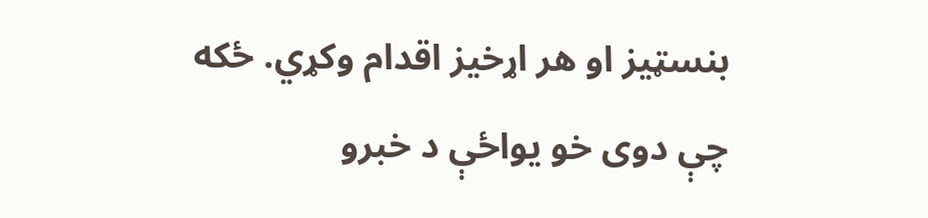بنسټیز او هر اړخیز اقدام وکړي. ځکه چې دوی خو یواځې د خبرو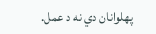پهلوانان دي نه د عمل.